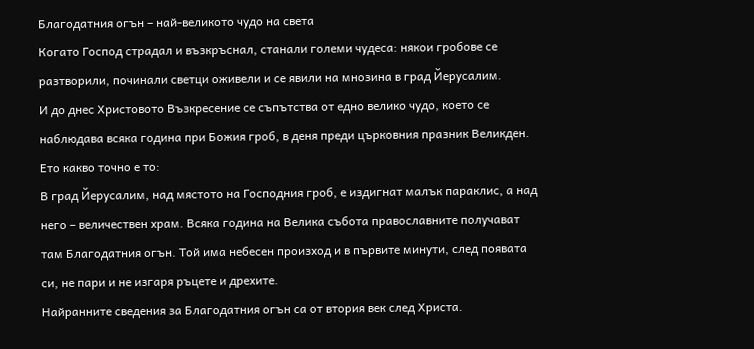Благодатния огън – най-великото чудо на света
Когато Господ страдал и възкръснал, станали големи чудеса: някои гробове се разтворили, починали светци оживели и се явили на мнозина в град Йерусалим.
И до днес Христовото Възкресение се съпътства от едно велико чудо, което се наблюдава всяка година при Божия гроб, в деня преди църковния празник Великден. Ето какво точно е то:
В град Йерусалим, над мястото на Господния гроб, е издигнат малък параклис, а над него – величествен храм. Всяка година на Велика събота православните получават там Благодатния огън. Той има небесен произход и в първите минути, след появата си, не пари и не изгаря ръцете и дрехите.
Найранните сведения за Благодатния огън са от втория век след Христа.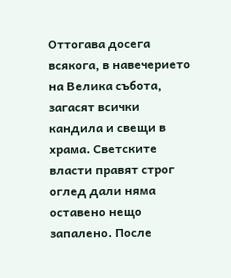Оттогава досега всякога, в навечерието на Велика събота, загасят всички кандила и свещи в храма. Светските власти правят строг оглед дали няма оставено нещо запалено. После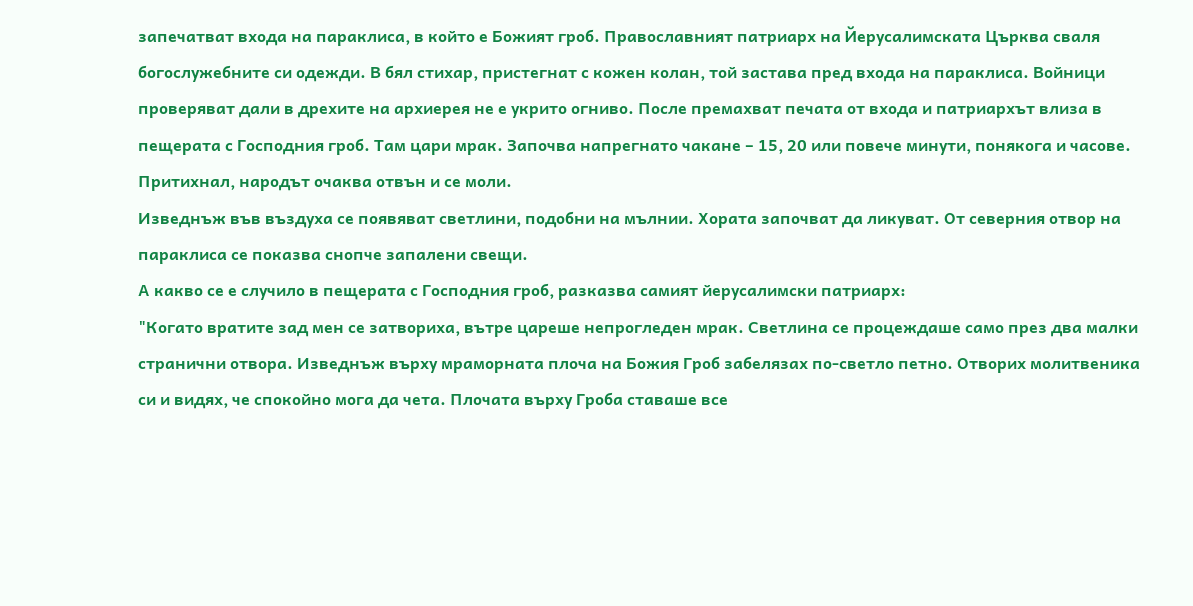запечатват входа на параклиса, в който е Божият гроб. Православният патриарх на Йерусалимската Църква сваля богослужебните си одежди. В бял стихар, пристегнат с кожен колан, той застава пред входа на параклиса. Войници проверяват дали в дрехите на архиерея не е укрито огниво. После премахват печата от входа и патриархът влиза в пещерата с Господния гроб. Там цари мрак. Започва напрегнато чакане – 15, 20 или повече минути, понякога и часове. Притихнал, народът очаква отвън и се моли.
Изведнъж във въздуха се появяват светлини, подобни на мълнии. Хората започват да ликуват. От северния отвор на параклиса се показва снопче запалени свещи.
А какво се е случило в пещерата с Господния гроб, разказва самият йерусалимски патриарх:
"Когато вратите зад мен се затвориха, вътре цареше непрогледен мрак. Светлина се процеждаше само през два малки странични отвора. Изведнъж върху мраморната плоча на Божия Гроб забелязах по-светло петно. Отворих молитвеника си и видях, че спокойно мога да чета. Плочата върху Гроба ставаше все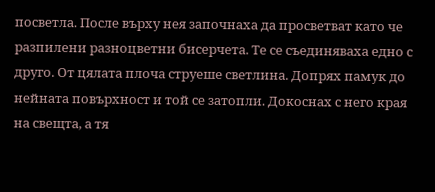посветла. После върху нея започнаха да просветват като че разпилени разноцветни бисерчета. Те се съединяваха едно с друго. От цялата плоча струеше светлина. Допрях памук до нейната повърхност и той се затопли. Докоснах с него края на свещта, а тя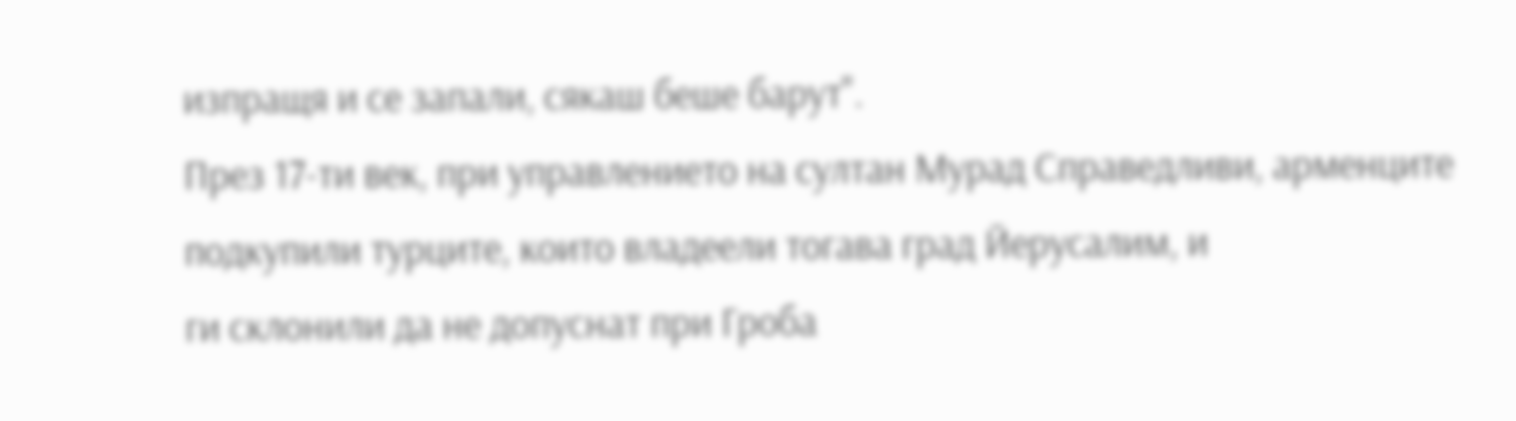изпращя и се запали, сякаш беше барут".
През 17-ти век, при управлението на султан Мурад Справедливи, арменците подкупили турците, които владеели тогава град Йерусалим, и
ги склонили да не допуснат при Гроба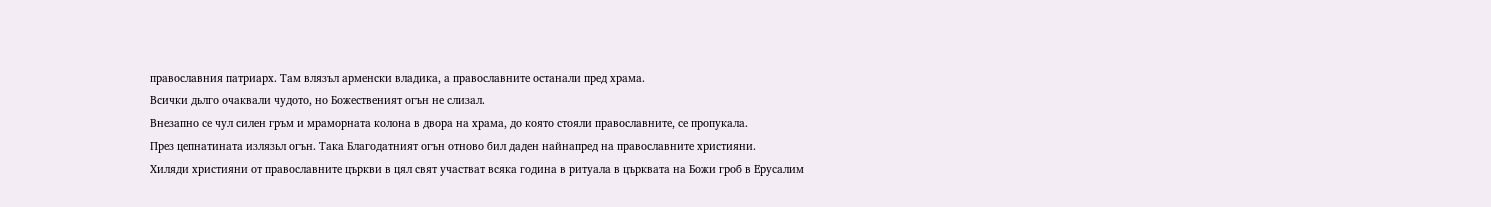православния патриарх. Там влязъл арменски владика, а православните останали пред храма.
Всички дьлго очаквали чудото, но Божественият огън не слизал.
Внезапно се чул силен гръм и мраморната колона в двора на храма, до която стояли православните, се пропукала.
През цепнатината излязьл огън. Така Благодатният огън отново бил даден найнапред на православните християни.
Хиляди християни от православните църкви в цял свят участват всяка година в ритуала в църквата на Божи гроб в Ерусалим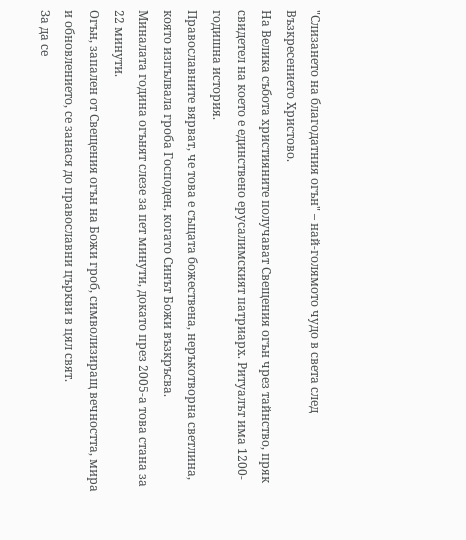"Слизането на благодатния огън" – най-голямото чудо в света след Възкресението Христово.
На Велика събота християните получават Свещения огън чрез тайнство, пряк свидетел на което е единствено ерусалимският патриарх. Ритуалът има 1200-годишна история.
Православните вярват, че това е същата божествена, неръкотворна светлина, която изпълвала гроба Господен, когато Синът Божи възкръсва.
Миналата година огънят слезе за пет минути, докато през 2005-а това стана за 22 минути.
Огън, запален от Свещения огън на Божи гроб, символизиращ вечността, мира и обновлението, се занася до православни църкви в цял свят.
За да се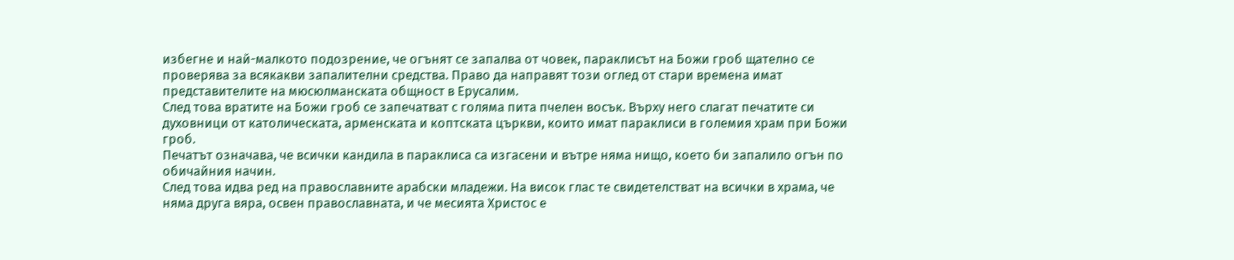избегне и най-малкото подозрение, че огънят се запалва от човек, параклисът на Божи гроб щателно се проверява за всякакви запалителни средства. Право да направят този оглед от стари времена имат представителите на мюсюлманската общност в Ерусалим.
След това вратите на Божи гроб се запечатват с голяма пита пчелен восък. Върху него слагат печатите си духовници от католическата, арменската и коптската църкви, които имат параклиси в големия храм при Божи гроб.
Печатът означава, че всички кандила в параклиса са изгасени и вътре няма нищо, което би запалило огън по обичайния начин.
След това идва ред на православните арабски младежи. На висок глас те свидетелстват на всички в храма, че няма друга вяра, освeн православната, и че месията Христос е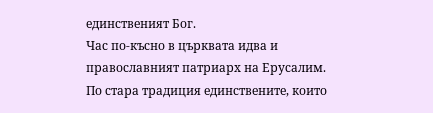единственият Бог.
Час по-късно в църквата идва и православният патриарх на Ерусалим. По стара традиция единствените, които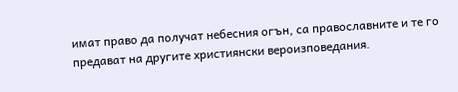имат право да получат небесния огън, са православните и те го предават на другите християнски вероизповедания.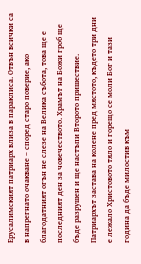Ерусалимският патриарх влиза в параклиса. Отвън всички са в напрегнато очакване – според старо поверие, ако благодатният огън не слезе на Велика събота, това ще е последният ден за човечеството. Храмът на Божи гроб ще бъде разрушен и ще настъпи Второто пришествие.
Патриархът застава на колене пред мястото, където три дни е лежало Христовото тяло и горещо се моли Бог и тази година да бъде милостив към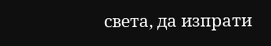света, да изпрати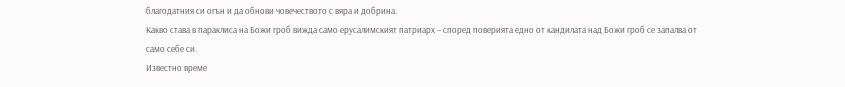благодатния си огън и да обнови човечеството с вяра и добрина.
Какво става в параклиса на Божи гроб вижда само ерусалимският патриарх – според поверията едно от кандилата над Божи гроб се запалва от само себе си.
Известно време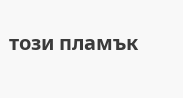този пламък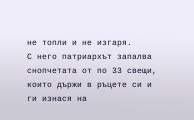не топли и не изгаря.
С него патриархът запалва снопчетата от по 33 свещи, които държи в ръцете си и ги изнася на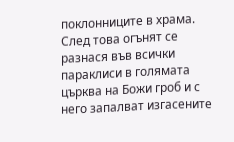поклонниците в храма.
След това огънят се разнася във всички параклиси в голямата църква на Божи гроб и с него запалват изгасените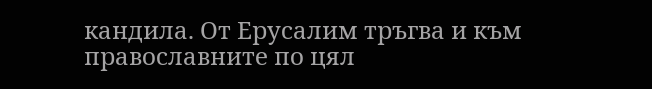кандила. От Ерусалим тръгва и към православните по цял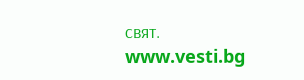свят.
www.vesti.bg